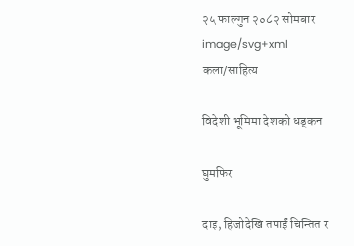२५ फाल्गुन २०८२ सोमबार
image/svg+xml
कला/साहित्य

विदेशी भूमिमा देशको धड्कन

घुमफिर

दाइ, हिजोदेखि तपाईं चिन्तित र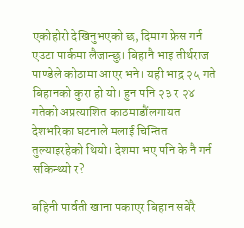एकोहोरो देखिनुभएको छ, दिमाग फ्रेस गर्न एउटा पार्कमा लैजान्छु। बिहानै भाइ तीर्थराज पाण्डेले कोठामा आएर भने। यही भाद्र २५ गते बिहानको कुरा हो यो। हुन पनि २३ र २४ गतेको अप्रत्याशित काठमाडौंलगायत देशभरिका घटनाले मलाई चिन्तित तुल्याइरहेको थियो। देशमा भए पनि के नै गर्न सकिन्थ्यो र?

बहिनी पार्वती खाना पकाएर बिहान सबेरै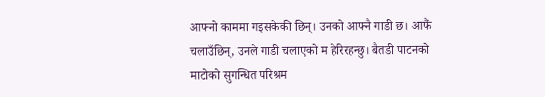आफ्नो काममा गइसकेकी छिन्। उनको आफ्नै गाडी छ। आफैं चलाउँछिन्, उनले गाडी चलाएको म हेरिरहन्छु। बैतडी पाटनको माटोको सुगन्धित परिश्रम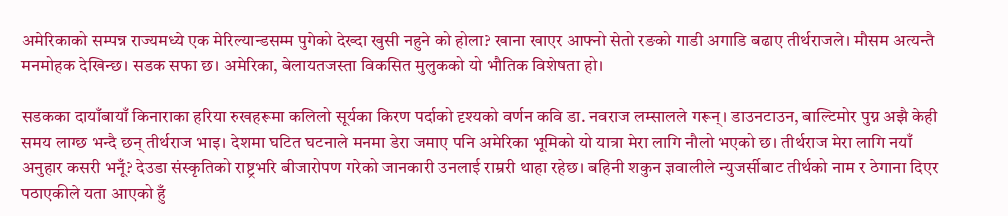अमेरिकाको सम्पन्न राज्यमध्ये एक मेरिल्यान्डसम्म पुगेको देख्दा खुसी नहुने को होला? खाना खाएर आफ्नो सेतो रङको गाडी अगाडि बढाए तीर्थराजले। मौसम अत्यन्तै मनमोहक देखिन्छ। सडक सफा छ। अमेरिका, बेलायतजस्ता विकसित मुलुकको यो भौतिक विशेषता हो।

सडकका दायाँबायाँ किनाराका हरिया रुखहरूमा कलिलो सूर्यका किरण पर्दाको दृश्यको वर्णन कवि डा. नवराज लम्सालले गरून्। डाउनटाउन, बाल्टिमोर पुग्न अझै केही समय लाग्छ भन्दै छन् तीर्थराज भाइ। देशमा घटित घटनाले मनमा डेरा जमाए पनि अमेरिका भूमिको यो यात्रा मेरा लागि नौलो भएको छ। तीर्थराज मेरा लागि नयाँ अनुहार कसरी भनूँ? देउडा संस्कृतिको राष्ट्रभरि बीजारोपण गरेको जानकारी उनलाई राम्ररी थाहा रहेछ। बहिनी शकुन ज्ञवालीले न्युजर्सीबाट तीर्थको नाम र ठेगाना दिएर पठाएकीले यता आएको हुँ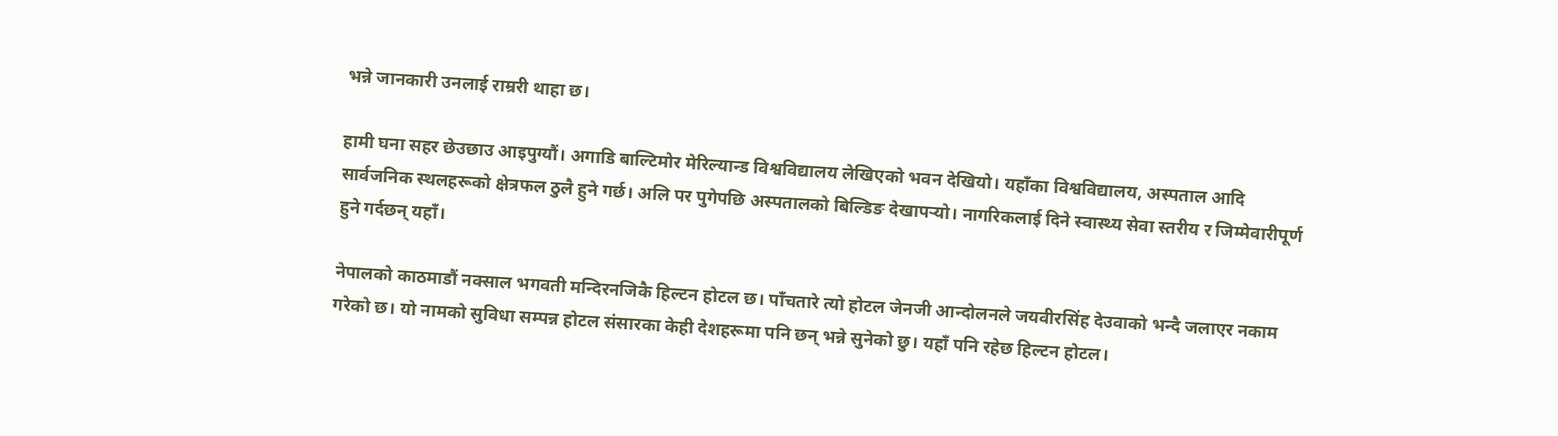भन्ने जानकारी उनलाई राम्ररी थाहा छ।

हामी घना सहर छेउछाउ आइपुग्यौं। अगाडि बाल्टिमोर मेरिल्यान्ड विश्वविद्यालय लेखिएको भवन देखियो। यहाँका विश्वविद्यालय, अस्पताल आदि सार्वजनिक स्थलहरूको क्षेत्रफल ठुलै हुने गर्छ। अलि पर पुगेपछि अस्पतालको बिल्डिङ देखापर्‍यो। नागरिकलाई दिने स्वास्थ्य सेवा स्तरीय र जिम्मेवारीपूर्ण हुने गर्दछन् यहाँ।

नेपालको काठमाडौं नक्साल भगवती मन्दिरनजिकै हिल्टन होटल छ। पाँचतारे त्यो होटल जेनजी आन्दोलनले जयवीरसिंह देउवाको भन्दै जलाएर नकाम गरेको छ। यो नामको सुविधा सम्पन्न होटल संसारका केही देशहरूमा पनि छन् भन्ने सुनेको छु। यहाँ पनि रहेछ हिल्टन होटल।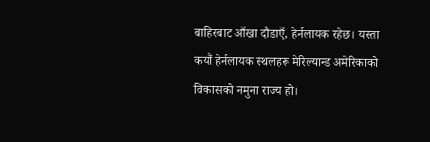बाहिरबाट आँखा दौडाएँ, हेर्नलायक रहेछ। यस्ता कयौं हेर्नलायक स्थलहरू मेरिल्यान्ड अमेरिकाको विकासको नमुना राज्य हो।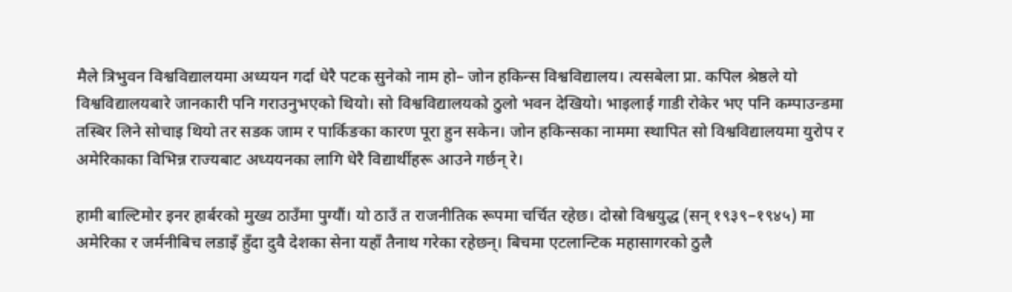मैले त्रिभुवन विश्वविद्यालयमा अध्ययन गर्दा धेरै पटक सुनेको नाम हो– जोन हकिन्स विश्वविद्यालय। त्यसबेला प्रा. कपिल श्रेष्ठले यो विश्वविद्यालयबारे जानकारी पनि गराउनुभएको थियो। सो विश्वविद्यालयको ठुलो भवन देखियो। भाइलाई गाडी रोकेर भए पनि कम्पाउन्डमा तस्बिर लिने सोचाइ थियो तर सडक जाम र पार्किङका कारण पूरा हुन सकेन। जोन हकिन्सका नाममा स्थापित सो विश्वविद्यालयमा युरोप र अमेरिकाका विभिन्न राज्यबाट अध्ययनका लागि धेरै विद्यार्थीहरू आउने गर्छन् रे।

हामी बाल्टिमोर इनर हार्बरको मुख्य ठाउँमा पुग्यौं। यो ठाउँ त राजनीतिक रूपमा चर्चित रहेछ। दोस्रो विश्वयुद्ध (सन् १९३९–१९४५) मा अमेरिका र जर्मनीबिच लडाइँ हुँदा दुवै देशका सेना यहाँ तैनाथ गरेका रहेछन्। बिचमा एटलान्टिक महासागरको ठुलै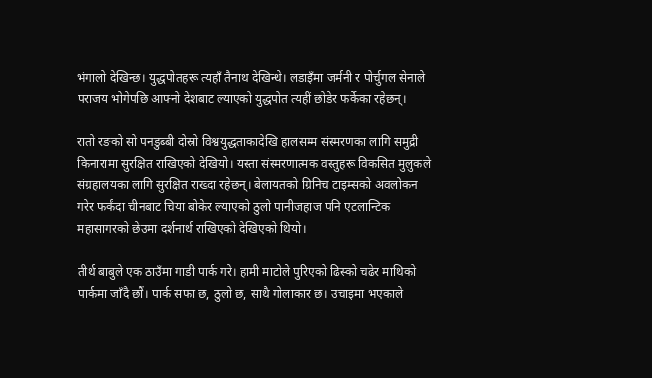भंगालो देखिन्छ। युद्धपोतहरू त्यहाँ तैनाथ देखिन्थे। लडाइँमा जर्मनी र पोर्चुगल सेनाले पराजय भोगेपछि आफ्नो देशबाट ल्याएको युद्धपोत त्यहीं छोडेर फर्केका रहेछन्।

रातो रङको सो पनडुब्बी दोस्रो विश्वयुद्धताकादेखि हालसम्म संस्मरणका लागि समुद्री किनारामा सुरक्षित राखिएको देखियो। यस्ता संस्मरणात्मक वस्तुहरू विकसित मुलुकले संग्रहालयका लागि सुरक्षित राख्दा रहेछन्। बेलायतको ग्रिनिच टाइम्सको अवलोकन गरेर फर्कंदा चीनबाट चिया बोकेर ल्याएको ठुलो पानीजहाज पनि एटलान्टिक महासागरको छेउमा दर्शनार्थ राखिएको देखिएको थियो।

तीर्थ बाबुले एक ठाउँमा गाडी पार्क गरे। हामी माटोले पुरिएको ढिस्को चढेर माथिको पार्कमा जाँदै छौं। पार्क सफा छ, ठुलो छ, साथै गोलाकार छ। उचाइमा भएकाले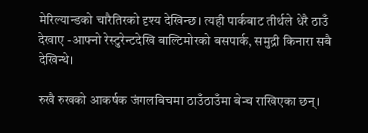मेरिल्यान्डको चारैतिरको दृश्य देखिन्छ। त्यही पार्कबाट तीर्थले धेरै ठाउँ देखाए -आफ्नो रेस्टुरेन्टदेखि बाल्टिमोरको बसपार्क, समुद्री किनारा सबै देखिन्थे।

रुखै रुखको आकर्षक जंगलबिचमा ठाउँठाउँमा बेन्च राखिएका छन्।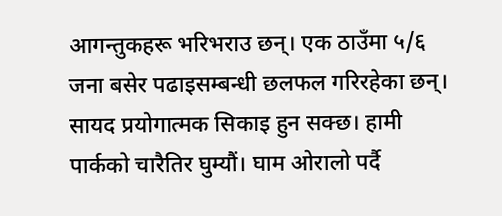आगन्तुकहरू भरिभराउ छन्। एक ठाउँमा ५/६ जना बसेर पढाइसम्बन्धी छलफल गरिरहेका छन्। सायद प्रयोगात्मक सिकाइ हुन सक्छ। हामी पार्कको चारैतिर घुम्यौं। घाम ओरालो पर्दै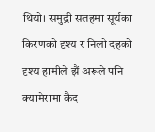थियो। समुद्री सतहमा सूर्यका किरणको दृश्य र निलो दहको दृश्य हामीले झैं अरूले पनि क्यामेरामा कैद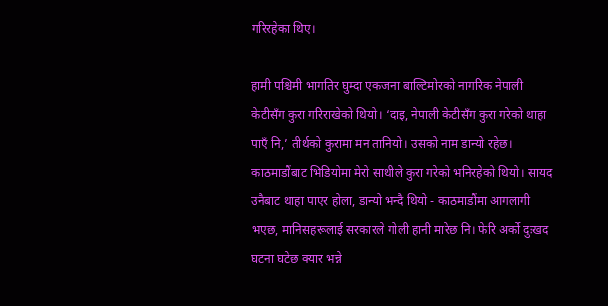गरिरहेका थिए।

हामी पश्चिमी भागतिर घुम्दा एकजना बाल्टिमोरको नागरिक नेपाली केटीसँग कुरा गरिराखेको थियो। ‘दाइ, नेपाली केटीसँग कुरा गरेको थाहा पाएँ नि,’ तीर्थको कुरामा मन तानियो। उसको नाम डान्यो रहेछ। काठमाडौंबाट भिडियोमा मेरो साथीले कुरा गरेको भनिरहेको थियो। सायद उनैबाट थाहा पाएर होला, डान्यो भन्दै थियो - काठमाडौंमा आगलागी भएछ, मानिसहरूलाई सरकारले गोली हानी मारेछ नि। फेरि अर्को दुःखद घटना घटेछ क्यार भन्ने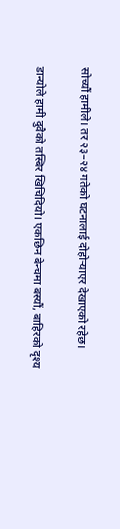सोच्यौं हामीले। तर २३–२४ गतेको घटनालाई दोहोर्‍याएर देखाएको रहेछ।

डान्योले हामी दुवैको तस्बिर खिचिदियो। एकछिन बेन्चमा बस्यौं, बाहिरको दृश्य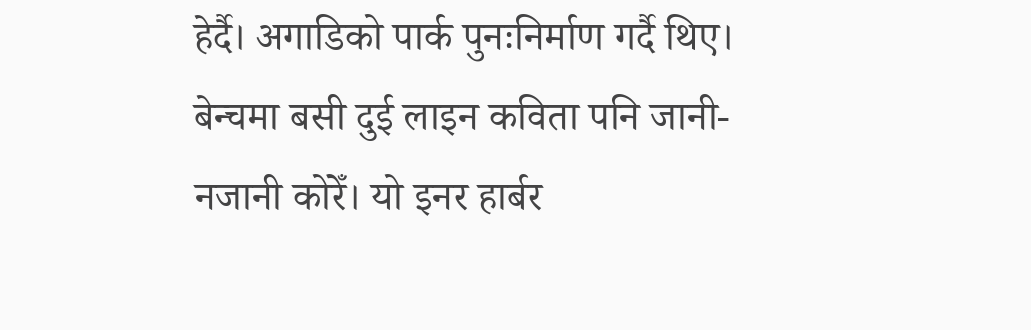हेर्दै। अगाडिको पार्क पुनःनिर्माण गर्दै थिए। बेन्चमा बसी दुई लाइन कविता पनि जानी-नजानी कोरेँ। यो इनर हार्बर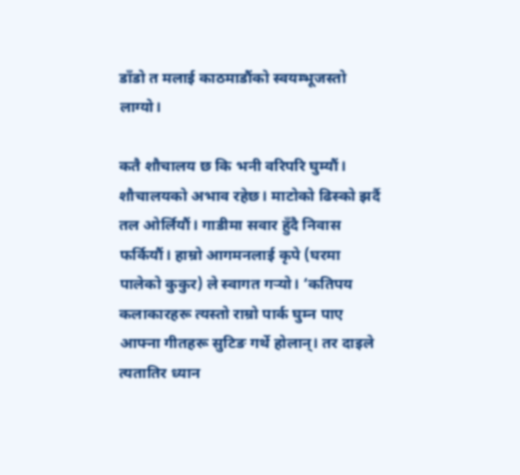डाँडो त मलाई काठमाडौंको स्वयम्भूजस्तो लाग्यो।

कतै शौचालय छ कि भनी वरिपरि घुम्यौं। शौचालयको अभाव रहेछ। माटोको ढिस्को झर्दै तल ओर्लियौं। गाडीमा सवार हुँदै निवास फर्कियौं। हाम्रो आगमनलाई कृपे (घरमा पालेको कुकुर) ले स्वागत गर्‍यो। ‘कतिपय कलाकारहरू त्यस्तो राम्रो पार्क घुम्न पाए आफ्ना गीतहरू सुटिङ गर्थे होलान्। तर दाइले त्यतातिर ध्यान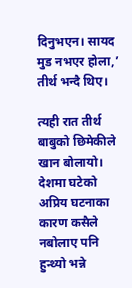दिनुभएन। सायद मुड नभएर होला,’ तीर्थ भन्दै थिए।

त्यही रात तीर्थ बाबुको छिमेकीले खान बोलायो। देशमा घटेको अप्रिय घटनाका कारण कसैले नबोलाए पनि हुन्थ्यो भन्ने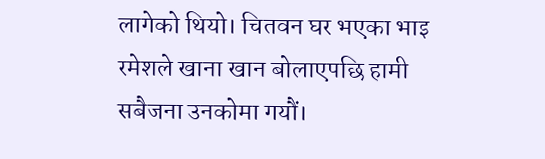लागेको थियो। चितवन घर भएका भाइ रमेशले खाना खान बोलाएपछि हामी सबैजना उनकोमा गयौं।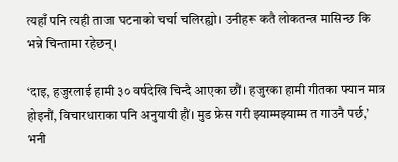त्यहाँ पनि त्यही ताजा घटनाको चर्चा चलिरह्यो। उनीहरू कतै लोकतन्त्र मासिन्छ कि भन्ने चिन्तामा रहेछन्।

‘दाइ, हजुरलाई हामी ३० वर्षदेखि चिन्दै आएका छौं। हजुरका हामी गीतका फ्यान मात्र होइनौं, विचारधाराका पनि अनुयायी हौं। मुड फ्रेस गरी झ्याम्मझ्याम्म त गाउनै पर्छ,’ भनी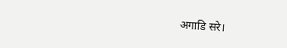अगाडि सरे।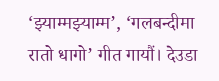‘झ्याम्मझ्याम्म’, ‘गलबन्दीमा रातो धागो’ गीत गायौं। देउडा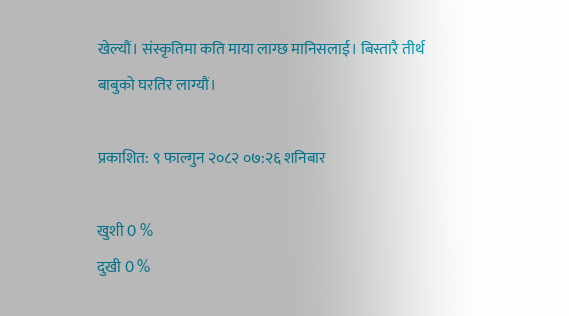खेल्यौं। संस्कृतिमा कति माया लाग्छ मानिसलाई। बिस्तारै तीर्थ बाबुको घरतिर लाग्यौं।

प्रकाशित: ९ फाल्गुन २०८२ ०७:२६ शनिबार

खुशी 0 %
दुखी 0 %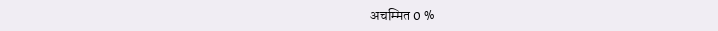अचम्मित 0 %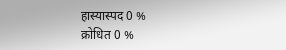हास्यास्पद 0 %
क्रोधित 0 %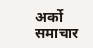अर्को समाचार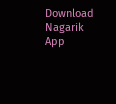Download Nagarik App